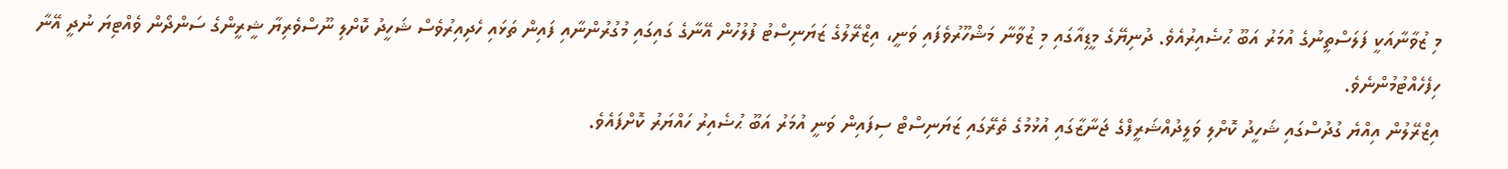މި ޒުވާނާއަކީ ފަލަސްތީނުގެ އުމަރު އަބޫ ޙުޟެއިރުއެވެ. ދުނިޔޭގެ މީޑިއާގައި މި ޒުވާނާ މަޝްހޫރުވެފައި ވަނީ، އިޒްރޭލުގެ ޒަޔަނިސްޓު ފުލުހުން އޭނާގެ ގައިގައި މުގުރުންނާއި ފައިން ތަޅައި ހެދިއިރުވެސް ޝަހީދު ކޮށްލި ނޫސްވެރިޔާ ޝީރީންގެ ސަންދޯން ވެއްޓިޔަ ނުދީ އޭނާ ހިފެހެއްޓުމުންނެވެ.
އިޒްރޭލުން އިއްޔެ ގުދުސްގައި ޝަހީދު ކޮށްލި ވަލީދުއްޝަރީފްގެ ޖަނާޒާގައި އުޅުމުގެ ތެރޭގައި ޒަޔަނިސްޓް ސިފައިން ވަނީ އުމަރު އަބޫ ޙުޟެއިރު ހައްޔަރު ކޮށްފައެވެ.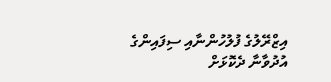އިޒްރޭލުގެ ފުލުހުންނާއި ސިފައިންގެ އުދުވާނާ ދެކޮޅަށް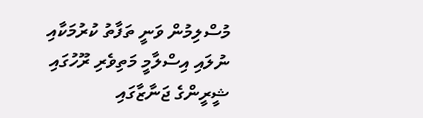މުސްލިމުން ވަނީ ތަފާތު ކުރުމަކާއި ނުލައި އިސްލާމީ މަތިވެރި ރޫހުގައި ޝީރީންގެ ޖަނާޒާގައި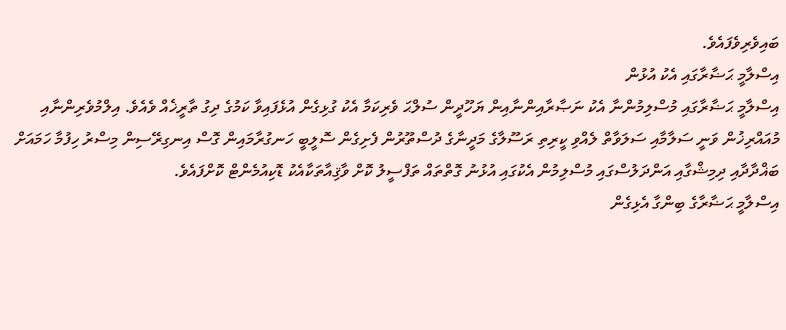ބައިވެރިވެފައެވެ.
އިސްލާމީ ޙަޟާރާގައި އެކު އުޅުން
އިސްލާމީ ޙަޟާރާގައި މުސްލިމުންނާ އެކު ނަޞާރާއިންނާއިން ޔަހޫދީން ސުލްޙަ ވެރިކަމާ އެކު ގުޅިގެން އުޅެފައިވާ ކަމުގެ ދިގު ތާރީޚެއް ވެއެވެ. އިލްމުވެރިންނާއި މުއައްރިޚުން ވަނީ ސަލާމާއި ސަލަވާތް ލެއްވި ކީރިތި ރަސޫލާގެ މަދީނާގެ ދުސްތޫރުން ފެށިގެން ސޮލީބީ ހަނގުރާމައިން ގޮސް އިނގިރޭސިން މިސްރު ހިފުމާ ހަމައަށް ބަޣްދާދާއި ދިމިޝްގާއި އަންދަލުސްގައި މުސްލިމުން އެކުގައި އުޅުނު ގޮތްތައް ތަފްސީލު ކޮށް ވާޤިއާތަކާއެކު ޑޮކިއުމެންޓް ކޮށްފައެވެ.
އިސްލާމީ ޙަޟާރާގެ ބިންގާ އެޅިގެން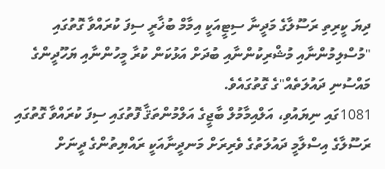ދިޔަ ކީރިތި ރަސޫލާގެ މަދީނާ ސިޓީއަކީ އިމާމް ބުޚާރީ ސިފަ ކުރައްވާ ގޮތުގައި "މުސްލިމުންނާއި މުޝްރިކުންނާއި ބުދަށް އަޅުކަން ކުރާ މީހުންނާއި ޔަހޫދީންގެ މައްސުނި ދައުލަތެއް"ގެ ގޮތުގައެވެ.
1081ގައި ނިޔައުވި، އަލްއިމާމުލް ބާޖީގެ އަލްމުންތަޤާ ފޮތުގައި ސިފަ ކުރައްވާ ގޮތުގައި ރަސޫލާގެ އިސްލާމީ ދައުލަތުގެ ވެރިރަށް މަނދީނާއަކީ ރައްޔިތުންގެ ދީނަށް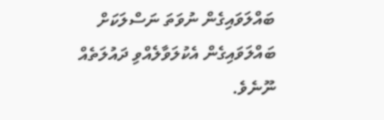ބައްލަވައިގެން ނުވަތަ ނަސްލަކަށް ބައްލަވައިގެން އެކުލަވާލެއްވި ދައުލަތެއް ނޫނެވެ.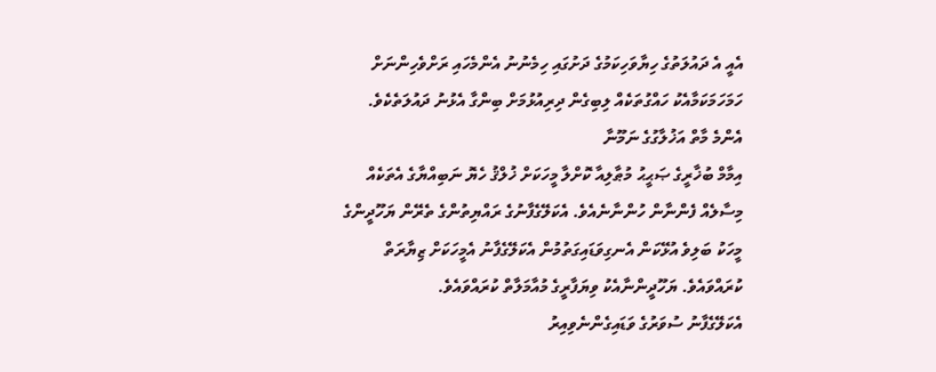އެއީ އެ ދައުލަތުގެ ހިޔާވަހިކަމުގެ ދަށުގައި ހިމެނުނު އެންމެހައި ރަށްވެހިންނަށް ހަމަހަމަކަމާއެކު ހައްގުތަކެއް ލިބިގެން ދިރިއުޅުމަށް ބިންގާ އެޅުނު ދައުލަތެކެވެ.
އެންމެ މާތް އަޚުލާގުގެ ނަމޫނާ
އިމާމް ބުޚާރީގެ ޞަޙީޙު މުޠާލިއާ ކޮށްލާ މީހަކަށް ޚުލްޤު ހެޔޮ ނަބިއްޔާގެ އެތަކެއް މިސާލެއް ފެންނާން ހުންނާނެއެވެ. އެކަލޭގެފާނުގެ ރައްޔިތުންގެ ތެރޭން ޔަހޫދީންގެ މީހަކު ބަލިވެ އުޅޭކަން އެނގިވަޑައިގަތުމުން އެކަލޭގެފާނު އެމީހަކަށް ޒިޔާރަތް ކުރައްވައެވެ. ޔަހޫދީންނާއެކު ވިޔަފާރީގެ މުއާމަލާތް ކުރައްވައެވެ.
އެކަލޭގެފާނު ސުވަރުގެ ވަޑައިގެންނެވިއިރު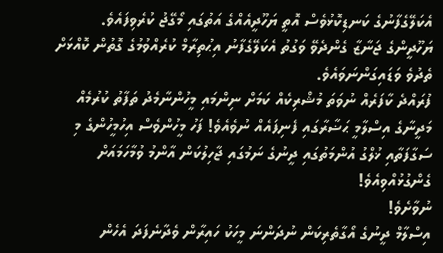އެކަލޭގެފާނުގެ ކަނޑިކޮޅުވެސް އޮތީ ޔަހޫދީއެއްގެ އަތުގައި މޯގޭޖު ކުރެވިފައެވެ.
ޔަހޫދީންގެ ޖަނާޒާ ގެންދެވޭ ވަގުތު އެކަލޭގެފާނު އިޙުތިރާމް ކުރެއްވުމުގެ ގޮތުން ކޮއްޅަށް ތެދުވެ ވަޑައިގަންނަވައެވެ.
ފުރައްދެ ކާފަރެއް ނުވަތަ މުޝްރިކެއް ކަމަށް ނިންމައި މީހުންނާމެދު ތަފާތު ކުރުމެއް މަދީނާގެ އިސްލާމީ ޙަޟާރާގައި ފެނިފައެއް ނުވެއެވެ! ފަހު މީހުންވެސް އިހުމީހުންގެ މި ސަގާފަތާއި ޚުލްގު އުންމަތުގައި ދީނުގެ ނަމުގައި ޖާހިލުކަން އާންމު ވުމާހަމައަށް ގެންގުޅުއްވިއެވެ!
ނުވާށެވެ!
އިސްލާމް ދީނުގެ އޯގާތެރިކަން ނުދަންނަ މީހަކު ހައިރާން ވެދާނެފަދަ އެހެން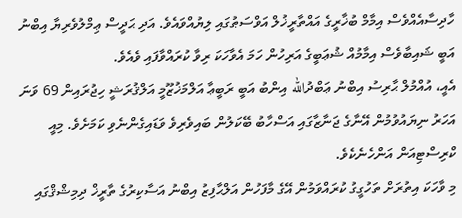ހާދިސާއެއްވެސް އިމާމް ބުޚާރީގެ އައްތާރީޚުލް އަވްސަޠުގައި ލިޔުއްވައެވެ. އަދި ޙަދީސް ޢިމްލުވެރިޔާ އިބްނު އަބީ ޝައިބާވެސް އިމާމުއް ޝުޢަބީގެ އަރިހުން ހަމަ އެވާހަކަ ރިވާ ކުރައްވާފައި ވެއެވެ.
އެއީ، އުއްމުލް ޙާރިސު އިބްނު ޢަބްދުالله އިންބު އަބީ ރަބީޢާ އަލްމަޚުޒޫމީ އަލްޤުރަޝީ ހިޖުރައިން 69 ވަނަ އަހަރު ނިޔައުވުމުން އޭނާގެ ޖަނާޒާގައި އަސްހާބު ބޭކަލުން ބައިވެރިވެ ވަޑައިގެންނެވި ކަމަށެވެ. މިއީ ކްރިސްޓިއަން އަންހެނެކެވެ.
މި ވާހަކަ އިތުރަށް ތަހުގީގު ކުރައްވަމުން އޭގެ މާފަހުން އަލްޙާފިޒު އިބްނު އަސާކިރުގެ ތާރީޚް ދިމިޝްޤްގައި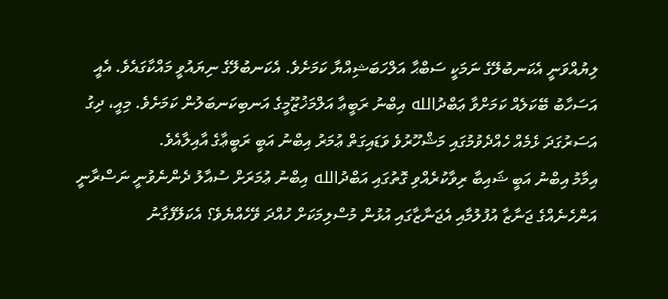ލިޔުއްވަނީ އެކަނބުލޭގެ ނަމަކީ ސަބްޙާ އަލްހަބަޝިއްޔާ ކަމަށެވެ. އެކަނބުލޭގެ ނިޔައުވީ މައްކާގައެވެ. އެއީ އަސަހާބު ބޭކަލެއް ކަމަށްވާ ޢަބްދުالله އިބްނު ރަބީޢާ އަލްމަޚުޒޫމީގެ އަނބިކަނބަލުން ކަމަށެވެ. މިއީ، ދިގު އަސަރުގަދަ ޅެމެއް ހެއްދެވުމުގައި މަޝްހޫރުވެ ވަޑައިގަތް ޢުމަރު އިބްނު އަބީ ރަބީޢާގެ އާއިލާއެވެ.
އިމާމު އިބްނު އަބީ ޝައިބާ ރިވާކުރެއްވި ގޮތުގައި އަބްދުالله އިބްނު ޢުމަރަށް ސުއާލު ދެންނެވުނީ ނަސްރާނީ އަންހެނެއްގެ ޖަނާޒާ އުފުލުމާއި އެޖަނާޒާގައި އުޅުން މުސްލިމަކަށް ހުއްދަ ވޭހެއްޔެވެ؟ އެކަލޭފެގާނު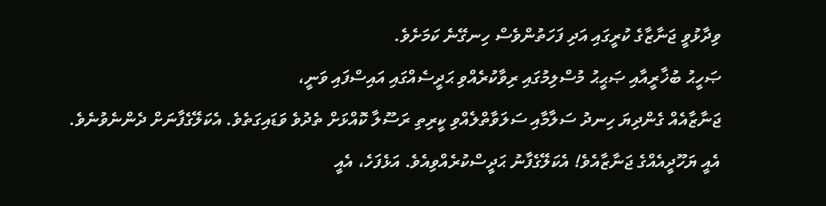ވިދާޅުވީ ޖަނާޒާގެ ކުރީގައި އަދި ފަހަތުންވެސް ހިނގޭނެ ކަމަށެވެ.
ޞަހީޙު ބުޚާރީއާއި ޞަޙީޙު މުސްލިމުގައި ރިވާކުރެއްވި ޙަދީސެއްގައި އައިސްފައި ވަނީ،
ޖަނާޒާއެއް ގެންދިޔަ ހިނދު ސަލާމާއި ސަލަވާތްލެއްވި ކީރިތި ރަސޫލާ ކޮއްޅަށް ތެދުވެ ވަޑައިގަތެވެ. އެކަލޭގެފާނަށް ދެންނެވުނެވެ. އެއީ ޔަހޫދީއެއްގެ ޖަނާޒާއެވެ! އެކަލޭގެފާނު ޙަދީސްކުރެއްވިއެވެ. އަޅެފަހެ، އެއީ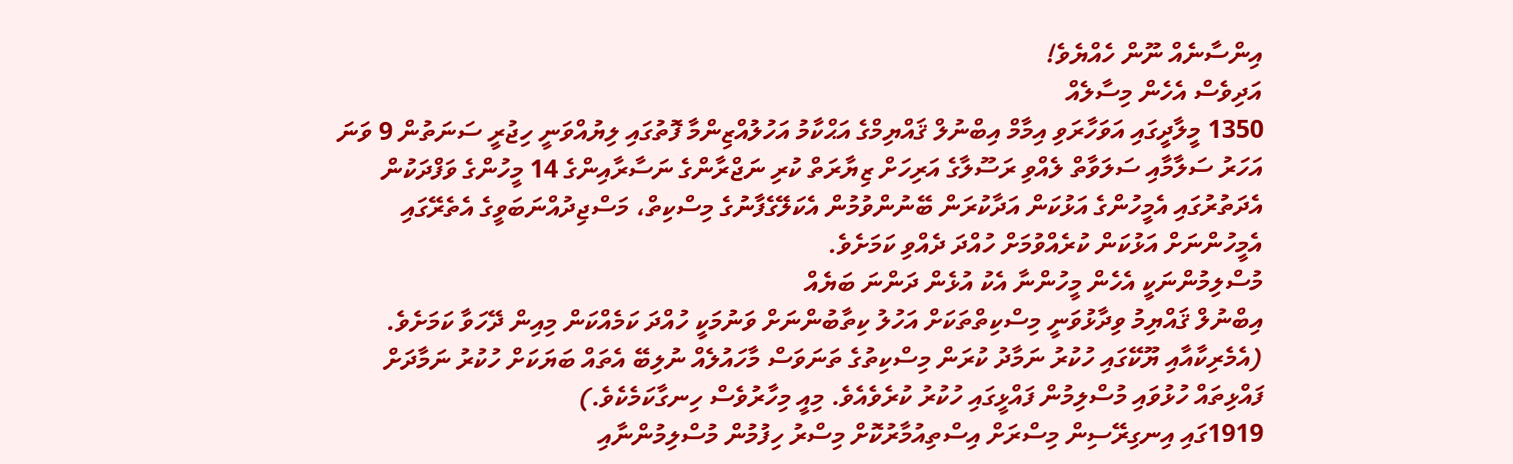އިންސާނެއް ނޫން ހެއްޔެވެ!
އަދިވެސް އެހެން މިސާލެއް
1350 މީލާދީގައި އަވަހާރަވި އިމާމް އިބްނުލް ޤައްޔިމްގެ އަޙްކާމު އަހުލުއްޒިންމާ ފޮތުގައި ލިޔުއްވަނީ ހިޖުރީ ސަނަތުން 9 ވަނަ އަހަރު ސަލާމާއި ސަލަވާތް ލެއްވި ރަސޫލާގެ އަރިހަށް ޒިޔާރަތް ކުރި ނަޖްރާންގެ ނަސާރާއިންގެ 14 މީހުންގެ ވަފްދަކުން އެދަތުރުގައި އެމީހުންގެ އަޅުކަން އަދާކުރަން ބޭނުންވުމުން އެކަލޭގެފާނުގެ މިސްކިތް، މަސްޖިދުއްނަބަވީގެ އެތެރޭގައި އެމީހުންނަށް އަޅުކަން ކުރެއްވުމަށް ހުއްދަ ދެއްވި ކަމަށެވެ.
މުސްލިމުންނަކީ އެހެން މީހުންނާ އެކު އުޅެން ދަންނަ ބަޔެއް
އިބްނުލް ޤައްޔިމު ވިދާޅުވަނީ މިސްކިތްތަކަށް އަހުލު ކިތާބުންނަށް ވަނުމަކީ ހުއްދަ ކަމެއްކަން މިއިން ދޭހަވާ ކަމަށެވެ. (އެމެރިކާއާއި ޔޫކޭގައި ހުކުރު ނަމާދު ކުރަން މިސްކިތުގެ ތަނަވަސް މާހައުލެއް ނުލިބޭ އެތައް ބަޔަކަށް ހުކުރު ނަމާދަށް ފައްޅިތައް ހުޅުވައި މުސްލިމުން ފައްޅީގައި ހުކުރު ކުރެވެއެވެ. މިއީ މިހާރުވެސް ހިނގާކަމެކެވެ.)
1919ގައި އިނގިރޭސިން މިސްރަށް އިސްތިއުމާރުކޮށް މިސްރު ހިފުމުން މުސްލިމުންނާއި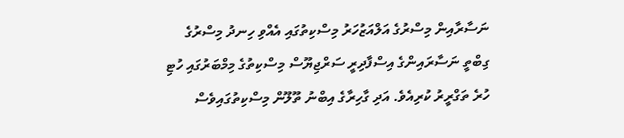ނަސާރާއިން މިސްރުގެ އަލްއަޒުހަރު މިސްކިތުގައި އެއްވި ހިނދު މިސްރުގެ ގިބްތީ ނަސާރައިންގެ އިސްފާދިރީ ސަރްޖިޔޫސް މިސްކިތުގެ މިމްބަރުގައި ހުޓި ހުރެ ތަގްރީރު ކުރިއެވެ. އަދި ގާހިރާގެ އިބްނު ތޫލޫން މިސްކިތުގައިވެސް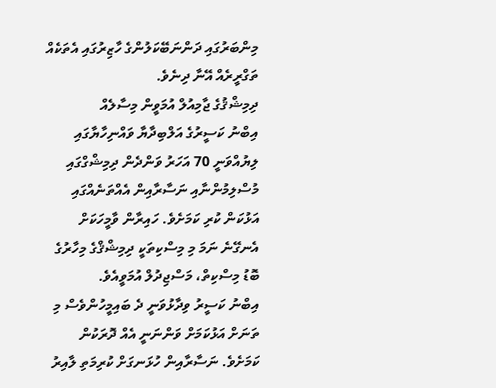މިންބަރުގައި ދަންނަބޭކަލުންގެ ހާޒިރުގައި އެތަކެއް ތަގްރީރެއް އޭނާ ދިނެވެ.
ދިމިޝްޤުގެ ޖާމިއުލް އުމަވީން މިސާލެއް
އިބްނު ކަސީރުގެ އަލްބިދާޔާ ވައްނިހާޔާގައި ލިޔުއްވަނީ 70 އަހަރު ވަންދެން ދިމިޝްގްގައި މުސްލިމުންނާއި ނަސާރާއިން އެއްތަނެއްގައި އަޅުކަން ކުރި ކަމަށެވެ. ހައިރާން ވާމީހަކަށް އެނގޭނެ ނަމަ މި މިސްކިތަކީ ދިމިޝްޤްގެ މިހާރުގެ ބޮޑު މިސްކިތް، މަސްޖިދުލް އުމަވީއެވެ.
އިބްނު ކަސީރު ވިދާޅުވަނީ ދެ ބައިމީހުންވެސް މި ތަނަށް އަޅުކަމަށް ވަންނަނީ އެއް ދޮރަކުން ކަމަށެވެ. ނަސާރާއިން ހުޅަނގަށް ކުރިމަތި ލާއިރު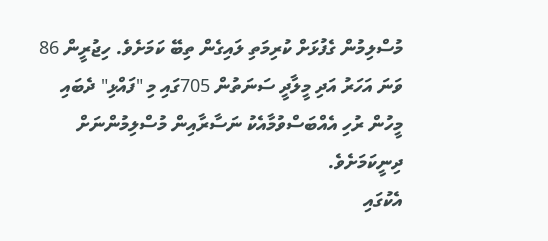މުސްލިމުން ގެފުޅަށް ކުރިމަތި ލައިގެން ތިބޭ ކަމަށެވެ. ހިޖުރީން 86 ވަނަ އަހަރު އަދި މީލާދީ ސަނަތުން 705ގައި މި "ފައްޅި" ދެބައި މީހުން ރުހި އެއްބަސްވުމާއެކު ނަސާރާއިން މުސްލިމުންނަށް ދިނީކަމަށެވެ.
އެކުގައި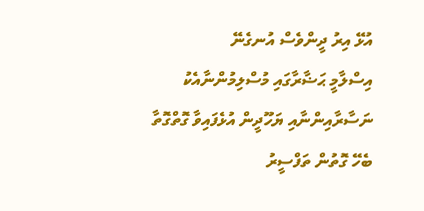އުޅޭ އިރު ދީންވެސް އުނގެނޭ
އިސްލާމީ ޙަޟާރާގައި މުސްލިމުންނާއެކު ނަސާރާއިންނާއި ޔަހޫދީން އުޅެފައިވާ ގޮތްގޮތާ ބެހޭ ގޮތުން ތަފްސީރު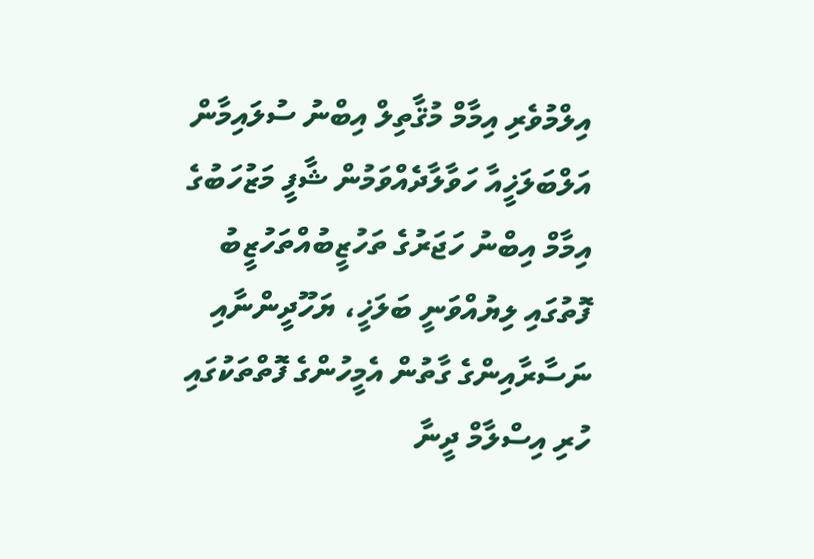އިލްމުވެރި އިމާމް މުޤާތިލް އިބްނު ސުލައިމާން އަލްބަލަޚީއާ ހަވާލާދެއްވަމުން ޝާފީ މަޒުހަބުގެ އިމާމް އިބްނު ހަޖަރުގެ ތަހުޒީބުއްތަހުޒީބު ފޮތުގައި ލިޔުއްވަނީ ބަލަޚީ، ޔަހޫދީންނާއި ނަސާރާއިންގެ ގާތުން އެމީހުންގެ ފޮތްތަކުގައި ހުރި އިސްލާމް ދީނާ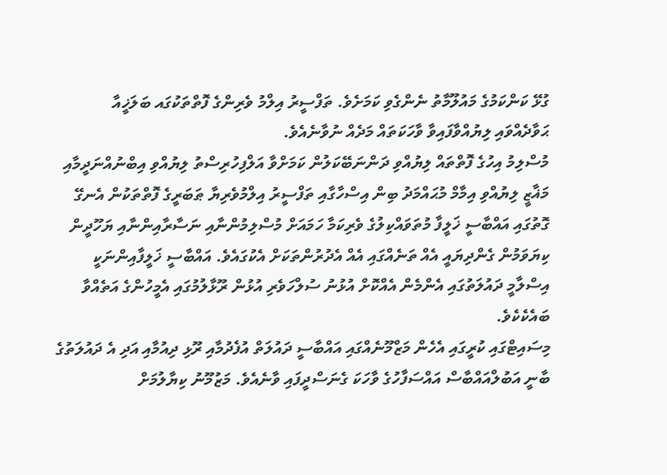ގުޅޭ ކަންކަމުގެ މައުލޫމާތު ނެންގެވި ކަމަށެވެ. ތަފްސީރު އިލްމު ވެރިންގެ ފޮތްތަކުގައ ބަލަޚީއާ ޙަވާދެއްވައި ލިޔުއްވާފައިވާ ވާހަކަތައް މަދެއް ނުވާނެއެވެ.
މުސްލިމު އިހުގެ ފޮތްތައް ލިޔުއްވި ދަންނަބޭކަލުން ކަމަށްވާ އަލްފިހުރިސްތު ލިޔުއްވި އިބްނުއްނަދީމާއި މަޣާޒީ ލިޔުއްވި އިމާމް މުޙައްމަދު ބިން އިސްހާގާއި ތަފްސީރު އިލްމުވެރިޔާ ޠަބަރީގެ ފޮތްތަކުން އެނގޭ ގޮތުގައި އައްބާސީ ޚަލީފާ މުތަވައްކިލުގެ ވެރިކަމާ ހަމައަށް މުސްލިމުންނާއި ނަސާރާއިންނާއި ޔަހޫދީން ކިޔަވަމުން ގެންދިޔައީ އެއް ތަނެއްގައި އެއް އެދުރުންތަކަށް އެކުގައެވެ. އައްބާސީ ޚަލީފާއިންނަކީ އިސްލާމީ ދައުލަތުގައި އެންމެން އެއްކޮށް އުޅުނު ސުލްހަވެރި އުޅުން ރޫޅާލުމުގައި އެމީހުންގެ އަތެއްވާ ބައެކެކެވެ.
މިސައިޓްގައި ކުރީގައި އެހެން މަޒްމޫނެއްގައި އައްބާސީ ދައުލަތް އުފެދުމާއި ރޫޅި ދިއުމާއި އަދި އެ ދައުލަތުގެ ބާނީ އަބުލްއައްބާސް އައްސަފާހުގެ ވާހަކަ ގެނަސްދީފައި ވާނެއެވެ. މަޒުމޫނު ކިޔާލުމަށް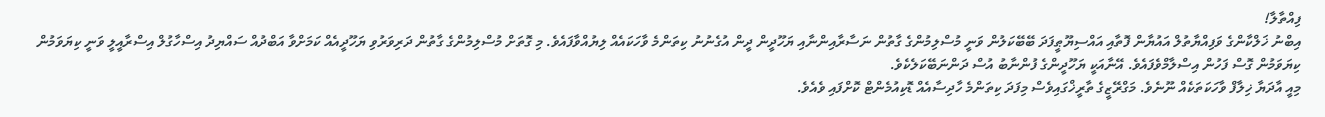ފިއްތާލާ!
އިބްނު ޚަލްކާންގެ ވަފިއްޔާތުލް އައުޔާން ފޮތާއި އައްސިޔޫޠީފަދަ ބޭބޭކަލުން ވަނީ މުސްލިމުންގެ ގާތުން ނަސާރާއިންނާއި ޔަހޫދީން ދީން އުގެނުނު ކިތަންމެ ވާހަކައެއް ލިޔުއްވާފައެވެ. މި ގޮތަށް މުސްލިމުންގެ ގާތުން ދަރިވަރުވި ޔަހޫދީއެއް ކަމަށްވާ އަބްދުއް ސައްޔިދު އިސްހާގުލް އިސްރާއީލީ ވަނީ ކިޔަވަމުން ކިޔަވަމުން ގޮސް ފަހުން އިސްލާމްވެފައެވެ. އޭނާއަކީ ޔަހޫދީންގެ ފުންނާބު އުސް ދަންނަބޭކަލެކެވެ.
މިއީ އާދަޔާ ޚިލާފް ވާހަކަތަކެއް ނޫނެވެ. މަގްރޭޒީގެ ތާރީޚްގައިވެސް މިފަދަ ކިތަންމެ ހާދިސާއެއް ޑޮކިއުމެންޓް ކޮށްފައި ވެއެވެ.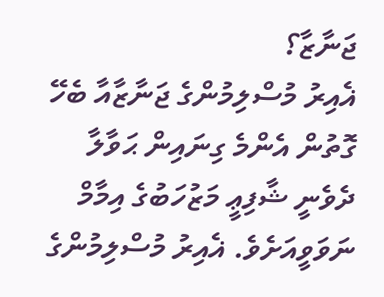ޖަނާޒާ؟
ޣެއިރު މުސްލިމުންގެ ޖަނާޒާއާ ބެހޭ ގޮތުން އެންމެ ގިނައިން ޙަވާލާ ދެވެނީ ޝާފިޢީ މަޒުހަބުގެ އިމާމް ނަވަވީއަށެވެ. ޣެއިރު މުސްލިމުންގެ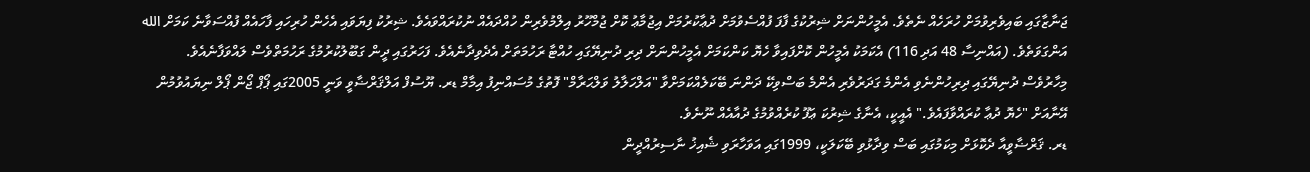ޖަނާޒާގައި ބައިވެރިވުމަށް ހުރަހެއް ނެތެވެ. އެމީހުންނަށް ޝިރުކުގެ ފާފަ ފުއްސެވުމަށް ދުޢާކުރުމަށް އިޖުމާޢު ކޮށް ޖުމްހޫރު އިލްމުވެރިން ހުއްދައެއް ނުކުރައްވައެވެ. ޝިރުކު ފިޔަވައި އެހެން ހުރިހައި ފާހައެއް ފުއްސަވާނެ ކަމަށް الله އަންގަވަތެވެ. (އައްނިސާ 48 އަދި 116) އެކަމަކު އެމީހުން ކޮށްފައިވާ ހެޔޮ ކަންކަމަށް އެމީހުންނަށް ދިރި ދުނިޔޭގައި ހުއްޓާ ރަހުމަތަށް އެދެވިދާނެއެވެ. ފަހަރުގައި ދީން ގަބޫލުކުރުމުގެ ރަހުމަތްވެސް ލައްވަފާނެއެވެ.
މިހާރުވެސް ދުނިޔޭގައި ދިރިހުންނެވި އެންމެ ގަދަރުވެރި އެންމެ ބަސްވިކޭ ދަންނަ ބޭކަލެއްކަމަށްވާ "އަލްހަލާލު ވަލްޙަރާމް" ފޮތުގެ މުސައްނިފު އިމާމް ޑރ. ޔޫސުފް އަލްޤަރްޟާވީ ވަނީ 2005ގައި ޕޯޕް ޖޯން ޕޯލް ނިޔައުވުމުން އޭނާއަށް "ހެޔޮ ދުޢާ ކުރައްވާފައެވެ." އެއީކީ، އެނާގެ ޝިރުކަ ޢަފޫ ކުރެއްވުމުގެ ދުއާއެއް ނޫނެވެ.
ޑރ. ޤަރްޟާވީއާ ދެކޮޅަށް މިކަމުގައި ބަސް ވިދާޅުވި ބޭކަލަކީ، 1999ގައި އަވަހާރަވި ޝެއިޚު ނާސިރުއްދީން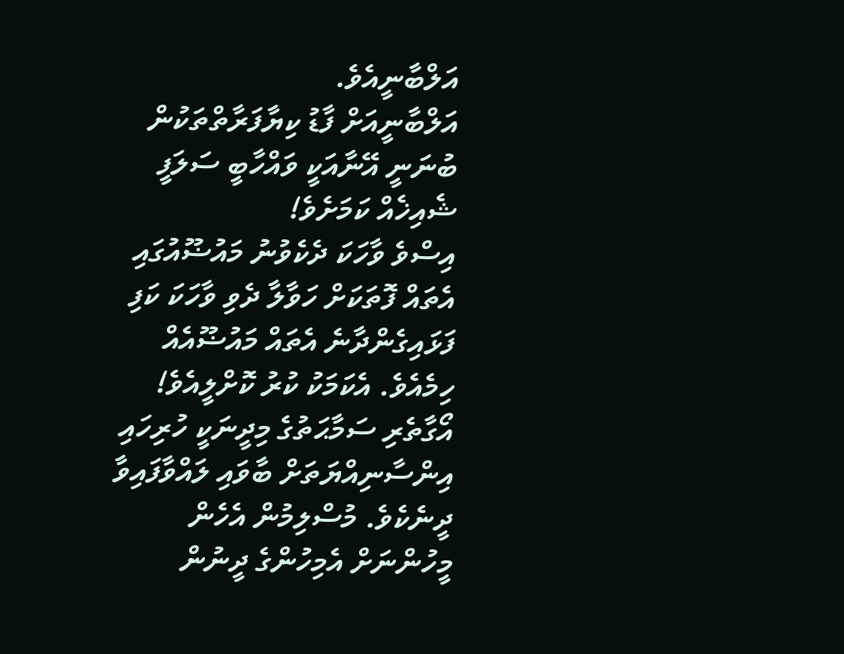އަލްބާނީއެވެ.
އަލްބާނީއަށް ފާޑު ކިޔާފަރާތްތަކުން ބުނަނީ އޭނާއަކީ ވައްހާބީ ސަލަފީ ޝެއިޚެއް ކަމަށެވެ!
އިސްވެ ވާހަކަ ދެކެވުނު މައުޟޫއުގައި އެތައް ފޮތަކަށް ހަވާލާ ދެވި ވާހަކަ ކަފި ފަޅައިގެންދާނެ އެތައް މައުޟޫއެއް ހިމެއެވެ. އެކަމަކު ކުރު ކޮށްލީއެވެ!
އޯގާތެރި ސަމާޙަތުގެ މިދީނަކީ ހުރިހައި އިންސާނިއްޔަތަށް ބާވައި ލައްވާފައިވާ ދީނެކެވެ. މުސްލިމުން އެހެން މީހުންނަށް އެމިހުންގެ ދީނުން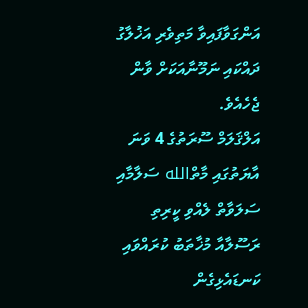އަންގަވާފައިވާ މަތިވެރި އަޚުލާގު ދައްކައި ނަމޫނާއަކަށް ވާން ޖެހެއެވެ.
އަލްޤަލަމް ސޫރަތުގެ 4 ވަނަ އާޔަތުގައި މާތްالله ސަލާމާއި ސަލަވާތް ލެއްވި ކީރިތި ރަސޫލާއާ މުޚާތަބު ކުރައްވައި ކަނޑައެޅިގެން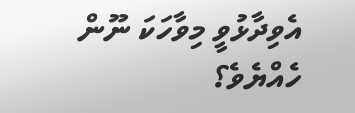އެވިދާޅުވީ މިވާހަކަ ނޫން ހެއްޔެވެ؟